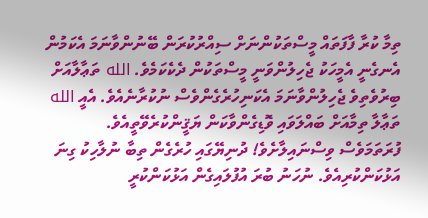ތިމާ ކުރާ ފާފަތައް މީސްތަކުންނަށް ސިއްރުކުރަން ބޭނުންވާނަމަ އެކަމުން އެނގެނީ އެމީހަކު ޖެހިލުންވަނީ މީސްތަކުން ދެކެކަމެވެ. الله ތަޢާލާއަށް ބިރުވެތިވެ ޖެހިލުންވާނަމަ އެކަނިހުރެގެންވެސް ނުކުރާނެއެވެ. އެއީ الله ތަޢާލާ ތިމާއަށް ބައްލަވައި ވޮޑިގެންވާކަން ޔަޤީންކުރެވޭތީއެވެ.
ފުރަތަމަވެސް ވިސްނައިލާށެވެ! ދުނިޔޭގައި ހުރެގެން ތިބާ ނުލާހިކު ގިނަ އަޅުކަންކުރިއެވެ. ނުހަނު ބުރަ އުފުލައިގެން އަޅުކަންކުރީ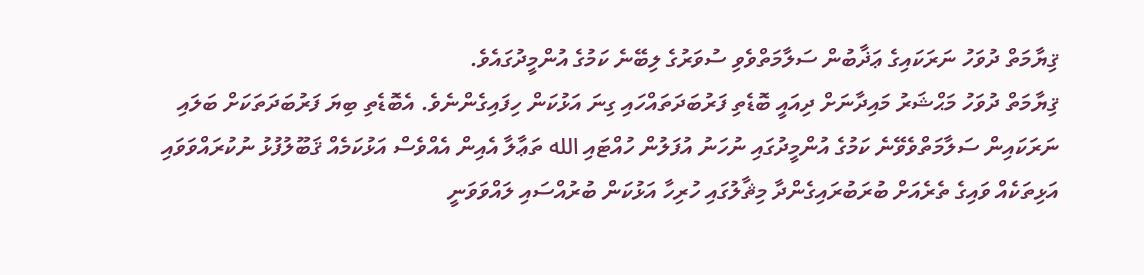ޤިޔާމަތް ދުވަހު ނަރަކައިގެ ޢަޛާބުން ސަލާމަތްވެވި ސުވަރުގެ ލިބޭނެ ކަމުގެ އުންމީދުގައެވެ.
ޤިޔާމަތް ދުވަހު މަޙްޝަރު މައިދާނަށް ދިއައީ ބޮޑެތި ފަރުބަދަތައްހައި ގިނަ އަޅުކަން ހިފައިގެންނެވެ. އެބޮޑެތި ބިޔަ ފަރުބަދަތަކަށް ބަލައި ނަރަކައިން ސަލާމަތްވެވޭނެ ކަމުގެ އުންމީދުގައި ނުހަނު އުފަލުން ހުއްޓައި الله ތަޢާލާ އެއިން އެއްވެސް އަޅުކަމެއް ޤަބޫލުފުޅު ނުކުރައްވަވައި އަޅިތަކެއް ވައިގެ ތެރެއަށް ބުރަބުރައިގެންދާ މިޘާލުގައި ހުރިހާ އަޅުކަން ބުރުއްސައި ލައްވަވަނީ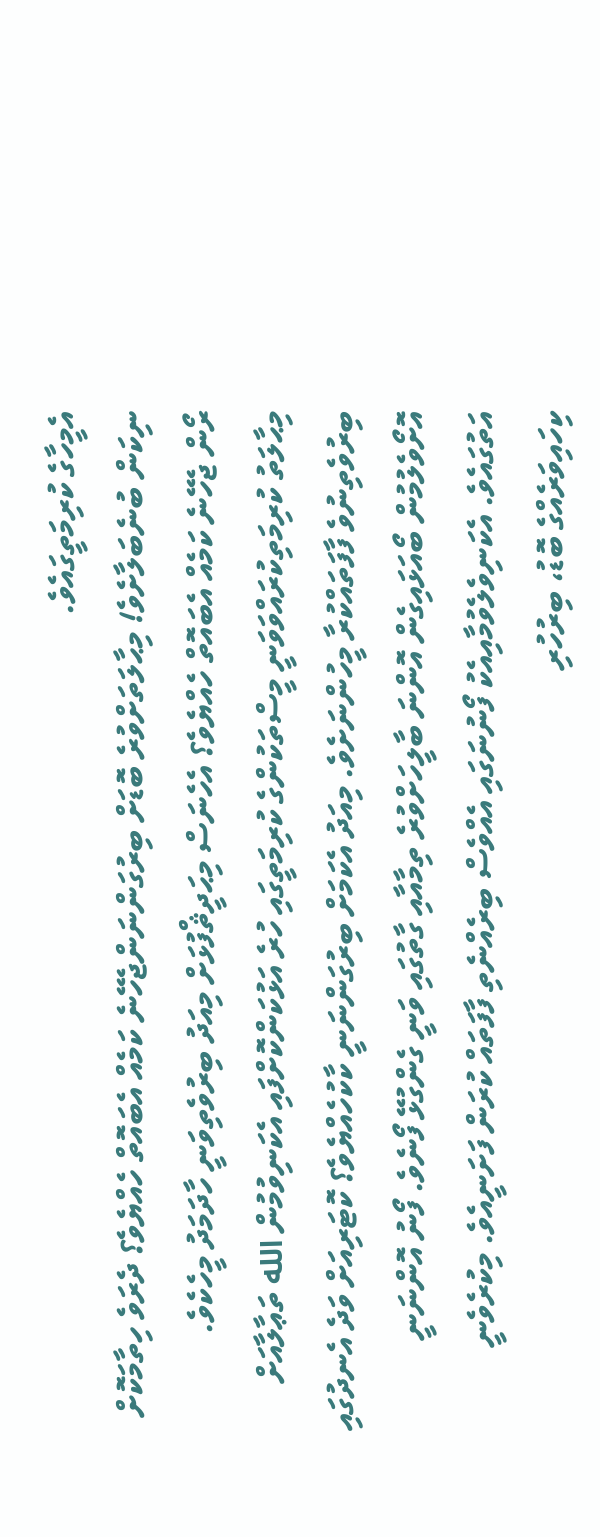އެމީހާގެ ކުރިމަތީގައެވެ.
ނިކަން ބުނެބަލާށެވެ! މިޙާލަތަށްވުރެ ބޮޑަށް ބިރުގަންނަންޖެހޭނެ ކަމެއް އެބައޮތް ހެއްޔެވެ؟ ދެރަވެ ހިތާމަކޮށް ރޯން ޖެހޭނެ ކަމެއް އެބައޮތް ހެއްޔެވެ؟ އެހެނަސް މިޙަދީޘްފުޅަށް މިއަދު ބިރުވެތިވަނީ ހާދަމަދު މީހެކެވެ.
މިޙާލަތު ކުރިމަތިކުރައްވަވަނީ މީސްތަކުންގެ ކުރިމަތީގައި ހުރެ އަޅުކަންކޮށްފައި އެކަނިވުމުން الله ތަޢާލާއަށް ބިރުވެތިނުވެ ފާފަތައްކުރާ މީހުންނަށެވެ. މިއަދު އެކަމަށް ބިރުގަންނަނީ ކާކުހެއްޔެވެ؟ ކޮޓަރިއަށް ވަދެ އެނދުގައި އޮށޯވެލުމުން ބޯއަޅައިގެން އޮންނަ ބާލީހަށްވުރެ ތިމާއާއި ގާތުގައި ވަނީ ގެންގުޅޭ ފޯނެވެ. ފޯނު އޮންނަނީ އަތުގައެވެ. އެކަނިވެލެވުމާއިއެކު ފޯނުނަގައި އެއްވެސް ބިރެއްނެތި ފާފަތައް ކުރަން ފަށަނީއެވެ. މިކުރެވެނީ ކިހައިވަރެއްގެ ބޮޑު، ބިރުހުރި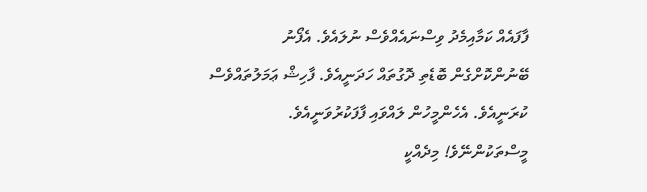ފާފައެއް ކަމާއިމެދު ވިސްނައެއްވެސް ނުލައެވެ. އެފޯނު ބޭނުންކޮށްގެން ބޮޑެތި ދޮގުތައް ހަދަނީއެވެ. ފާހިޝް ޢަމަލުތައްވެސް ކުރަނީއެވެ. އެހެންމީހުން ލައްވައި ފާފަކުރުވަނީއެވެ.
މީސްތަކުންނޭވެ! މިދެއްކީ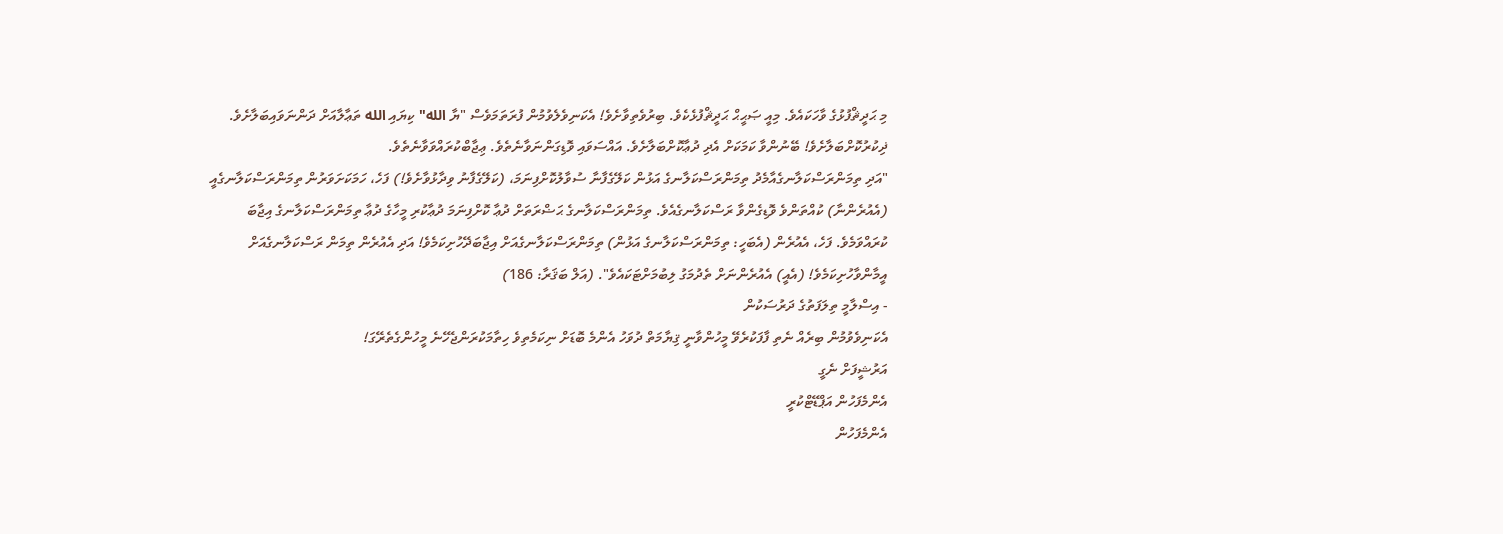މި ޙަދީޘްފުޅުގެ ވާހަކައެވެ. މިއީ ޞަޙީޙް ޙަދީޘްފުޅެކެވެ. ބިރުވެތިވާށެވެ! އެކަނިވެލެވުމުން ފުރަތަމަވެސް "ޔާ الله" ކިޔައި الله ތަޢާލާއަށް ދަންނަވައިބަލާށެވެ. ޛިކުރުކޮށްބަލާށެވެ! ބޭނުންވާ ކަމަކަށް އެދި ދުޢާކޮށްބަލާށެވެ. އައްސަވައި ވޮޑިގަންނަވާނެތެވެ. ޢިޖާބްކުރައްވަވާނެތެވެ.
"އަދި ތިމަންރަސްކަލާނގެއާމެދު ތިމަންރަސްކަލާނގެ އަޅުން ކަލޭގެފާނާ ސުވާލުކޮށްފިނަމަ، (ކަލޭގެފާނު ވިދާޅުވާށެވެ!) ފަހެ، ހަމަކަށަވަރުން ތިމަންރަސްކަލާނގެއީ (އެއުރެންނާ) ކުއްތަންވެ ވޮޑިގެންވާ ރަސްކަލާނގެއެވެ. ތިމަންރަސްކަލާނގެ ޙަޟްރަތަށް ދުޢާ ކޮށްފިނަމަ ދުޢާކުރި މީހާގެ ދުޢާ ތިމަންރަސްކަލާނގެ އިޖާބަ ކުރައްވަމެވެ. ފަހެ، އެއުރެން (އެބަހީ: ތިމަންރަސްކަލާނގެ އަޅުން) ތިމަންރަސްކަލާނގެއަށް އިޖާބަދޭހުށިކަމެވެ! އަދި އެއުރެން ތިމަން ރަސްކަލާނގެއަށް އީމާންވާހުށިކަމެވެ! (އެއީ) އެއުރެންނަށް ތެދުމަގު ލިބުމަށްޓަކައެވެ". (އަލް ބަޤަރާ: 186)
- އިސްލާމީ ތިލަފަތުގެ ދަރުސަކުން
އެކަނިވެވުމުން ބިރެއް ނެތި ފާފަކުރެވޭ މީހުންވާނީ ޤިޔާމަތް ދުވަހު އެންމެ ބޮޑަށް ނިކަމެތިވެ ހިތާމަކުރަންޖެހޭނެ މީހުންގެތެރޭގަ!
އަރުޝީފަށް ނެގީ
އެންމެފަހުން އަޕްޑޭޓްކުރީ
އެންމެފަހުން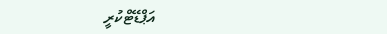އަޕްޑޭޓްކުރީ